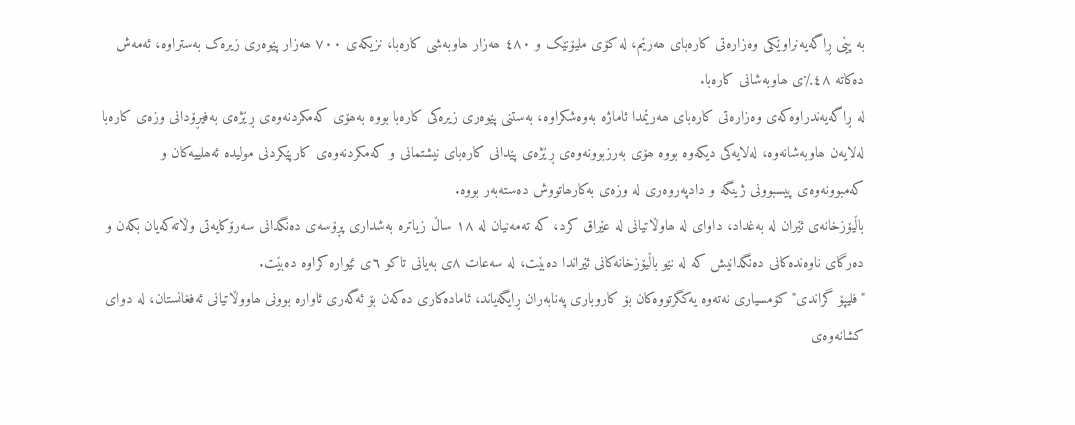بە پێی ڕاگەیەنراوێکی وەزارەتی کارەبای ھەرێم، لە کۆی ملیۆنێک و ٤٨٠ ھەزار ھاوبەشی کارەبا، نزیکەی ٧٠٠ ھەزار پێوەری زیرەک بەستراوە، ئەمەش دەکاتە ٤٨٪ی ھاوبەشانی کارەبا.
لە ڕاگەیەندراوەکەی وەزارەتی کارەبای ھەرێمدا ئاماژە بەوەشکراوە، بەستنی پێوەری زیرەکی کارەبا بووە بەھۆی کەمکردنەوەی ڕێژەی بەفیڕۆدانی وزەی کارەبا لەلایەن ھاوبەشانەوە، لەلایەکی دیکەوە بووە ھۆی بەرزبوونەوەی ڕێژەی پێدانی کارەبای نیشتمانی و کەمکردنەوەی کارپێکردنی مولیدە ئەھلییەکان و کەمبوونەوەی پیسبوونی ژینگە و دادپەروەری لە وزەی بەکارھاتووش دەستەبەر بووە.
باڵیۆزخانەی ئێران لە بەغداد، داوای لە ھاوڵاتیانی لە عێراق کرد، کە تەمەنیان لە ١٨ ساڵ زیاترە بەشداری پڕۆسەی دەنگدانی سەرۆکایەتی وڵاتەکەیان بکەن و دەرگای ناوەندەکانی دەنگدانیش کە لە نێو باڵیۆزخانەکانی ئێراندا دەبێت، لە سەعات ٨ی بەیانی تاکو ٦ی ئێوارە کراوە دەبێت.
"فلیپۆ گراندی" کۆمسیاری نەتەوە یەکگرتووەکان بۆ کاروباری پەنابەران ڕایگەیاند، ئامادەکاری دەکەن بۆ ئەگەری ئاوارە بوونی ھاووڵاتیانی ئەفغانستان، لە دوای کشانەوەی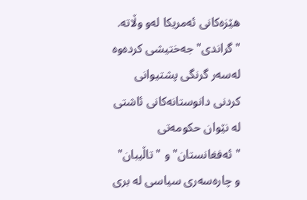ھێزەکانی ئەمریکا لەو وڵاتە.
"گراندی" جەختیشی کردەوە لەسەر گرنگی پشتیوانی کردنی دانوستانەکانی ئاشتی لە نێوان حکومەتی "ئەفغانستان" و "تاڵیبان" و چارەسەری سیاسی لە بری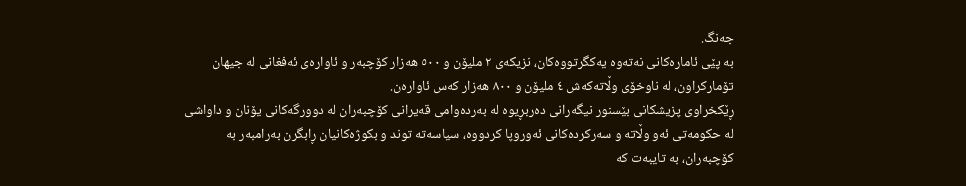جەنگ.
بە پێی ئامارەکانی نەتەوە یەکگرتووەکان، نزیکەی ٢ ملیۆن و ٥٠٠ ھەزار کۆچبەر و ئاوارەی ئەفغانی لە جیھان تۆمارکراون، لە ناوخۆی وڵاتەکەش ٤ ملیۆن و ٨٠٠ ھەزار کەس ئاوارەن.
ڕێکخراوی پزیشکانی بێسنور نیگەرانی دەربڕیوە لە بەردەوامی قەیرانی کۆچبەران لە دوورگەکانی یۆنان و داواشی لە حکومەتی ئەو وڵاتە و سەرکردەکانی ئەوروپا کردووە، سیاسەتە توند و بکوژەکانیان ڕابگرن بەرامبەر بە کۆچبەران، بە تایبەت کە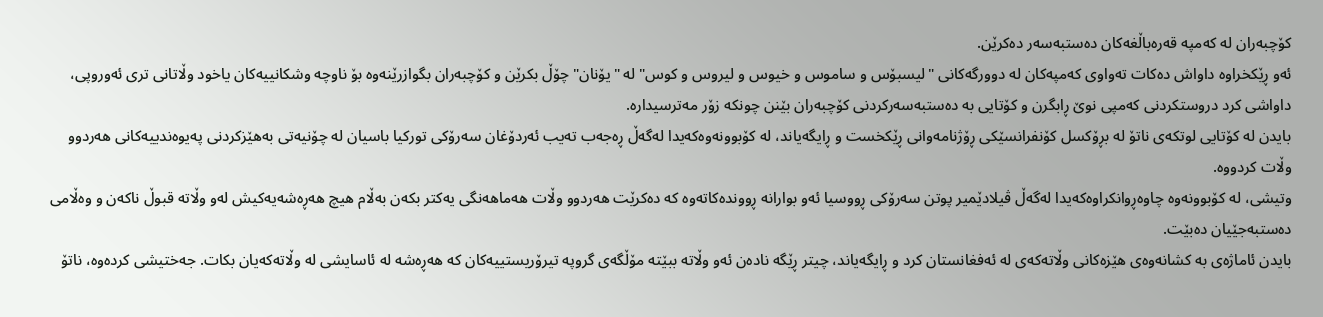کۆچبەران لە کەمپە قەرەباڵغەکان دەستبەسەر دەکرێن.
ئەو ڕێکخراوە داواش دەکات تەواوی کەمپەکان لە دوورگەکانی "لیسبۆس و ساموس و خیوس و لیروس و کوس" لە "یۆنان" چۆڵ بکرێن و کۆچبەران بگوازرێنەوە بۆ ناوچە وشکانییەکان یاخود وڵاتانی تری ئەوروپی، داواشی کرد دروستکردنی کەمپی نوێ ڕابگرن و کۆتایی بە دەستبەسەرکردنی کۆچبەران بێنن چونکە زۆر مەترسیدارە.
بایدن لە کۆتایی لوتکەی ناتۆ لە بڕۆکسل کۆنفرانسێکی ڕۆژنامەوانی ڕێکخست و ڕایگەیاند، لە کۆبوونەوەکەیدا لەگەڵ ڕەجەب تەیب ئەردۆغان سەرۆکی تورکیا باسیان لە چۆنیەتی بەھێزکردنی پەیوەندییەکانی ھەردوو وڵات کردووە.
وتیشی، لە کۆبوونەوە چاوەڕوانکراوەکەیدا لەگەڵ ڤیلادێمیر پوتن سەرۆکی ڕووسیا ئەو بوارانە ڕووندەکاتەوە کە دەکرێت ھەردوو وڵات ھەماھەنگی یەکتر بکەن بەڵام ھیچ ھەڕەشەیەکیش لەو وڵاتە قبوڵ ناکەن و وەڵامی دەستبەجێیان دەبێت.
بایدن ئاماژەی بە کشانەوەی ھێزەکانی وڵاتەکەی لە ئەفغانستان کرد و ڕایگەیاند، چیتر ڕێگە نادەن ئەو وڵاتە ببێتە مۆڵگەی گروپە تیرۆریستییەکان کە ھەڕەشە لە ئاسایشی لە وڵاتەکەیان بکات. جەختیشی کردەوە، ناتۆ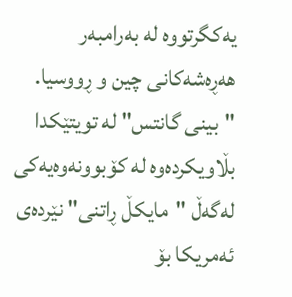یەکگرتووە لە بەرامبەر ھەڕەشەکانی چین و ڕووسیا.
"بینی گانتس" لە تویتێکدا بڵاویکردەوە لە کۆبوونەوەیەکی لەگەڵ "مایکڵ ڕاتنی" نێردەی ئەمریکا بۆ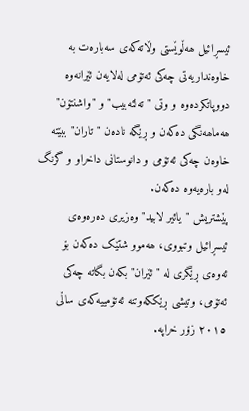ئیسڕائیل ھەڵوێستی وڵاتەکەی سەبارەت بە خاوەنداریەتی چەکی ئەتۆمی لەلایەن ئێرانەوە دووپاتکردەوە و وتی "تەلئەبیب" و "واشنتۆن" ھەماھەنگی دەکەن و ڕێگە نادەن "تاران" ببێتە خاوەن چەکی ئەتۆمی و دانوستانی داخراو و گرنگ لەو بارەیەوە دەکەن.
پێشتریش "یائیر لابید" وەزیری دەرەوەی ئیسڕائیل وتبووی، ھەموو شتێک دەکەن بۆ ئەوەی ڕێگری لە "ئێران" بکەن بگاتە چەکی ئەتۆمی، وتیشی ڕێککەوتنە ئەتۆمییەکەی ساڵی ٢٠١٥ زۆر خراپە.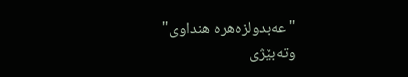"عەبدولزەھرە ھنداوی" وتەبێژی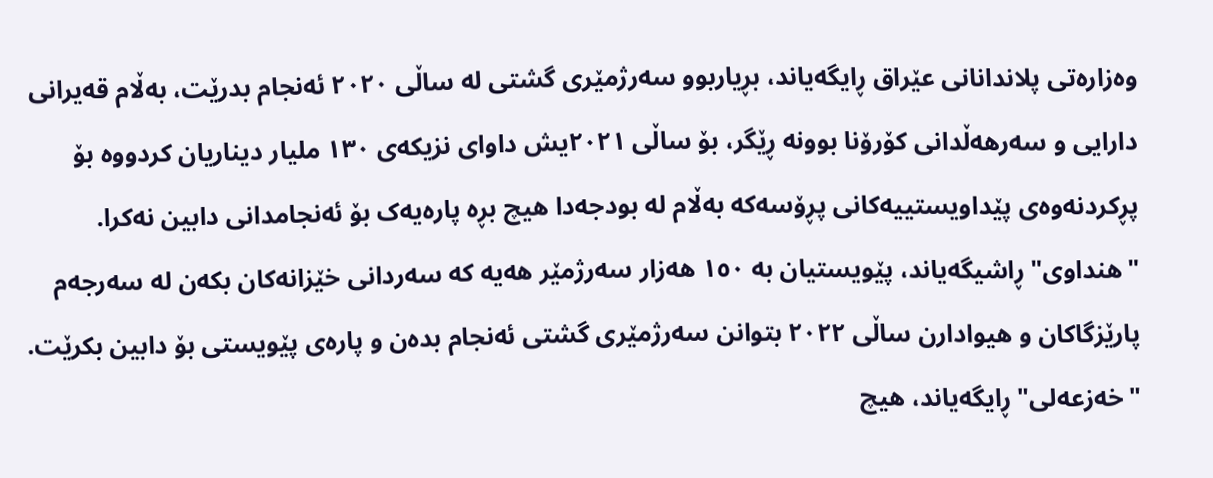وەزارەتی پلاندانانی عێراق ڕایگەیاند، بڕیاربوو سەرژمێری گشتی لە ساڵی ٢٠٢٠ ئەنجام بدرێت، بەڵام قەیرانی دارایی و سەرھەڵدانی کۆرۆنا بوونە ڕێگر، بۆ ساڵی ٢٠٢١یش داوای نزیکەی ١٣٠ ملیار دیناریان کردووە بۆ پڕکردنەوەی پێداویستییەکانی پڕۆسەکە بەڵام لە بودجەدا ھیچ بڕە پارەیەک بۆ ئەنجامدانی دابین نەکرا.
"ھنداوی" ڕاشیگەیاند، پێویستیان بە ١٥٠ ھەزار سەرژمێر ھەیە کە سەردانی خێزانەکان بکەن لە سەرجەم پارێزگاکان و ھیوادارن ساڵی ٢٠٢٢ بتوانن سەرژمێری گشتی ئەنجام بدەن و پارەی پێویستی بۆ دابین بکرێت.
"خەزعەلی" ڕایگەیاند، ھیچ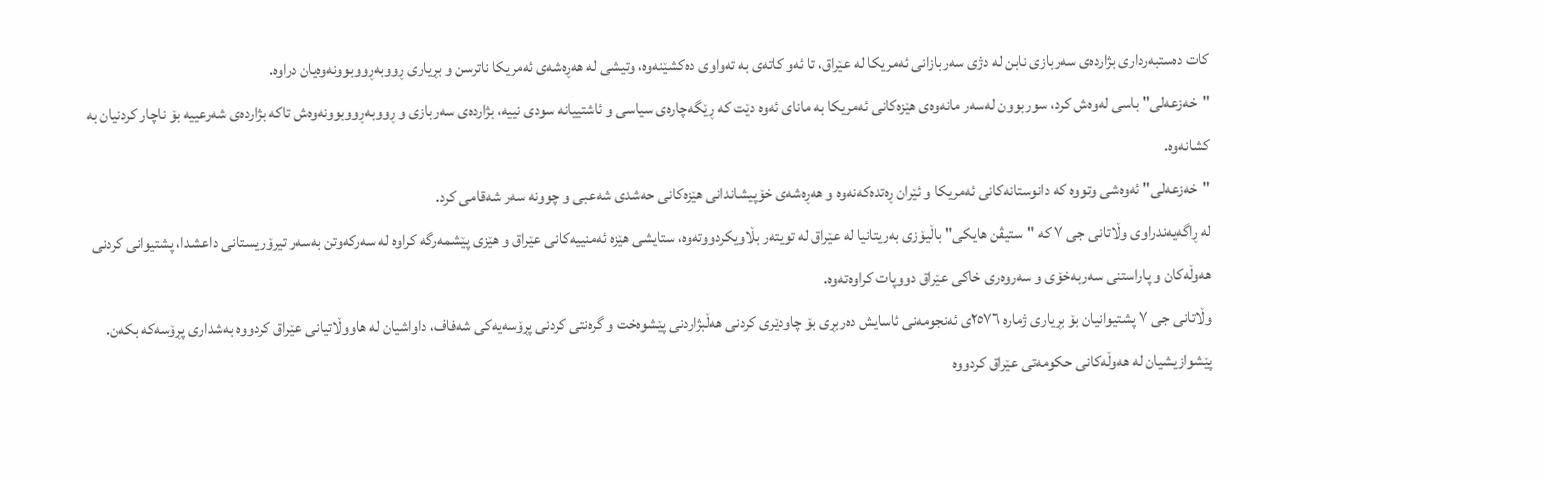کات دەستبەرداری بژاردەی سەربازی نابن لە دژی سەربازانی ئەمریکا لە عێراق، تا ئەو کاتەی بە تەواوی دەکشێنەوە، وتیشی لە ھەڕەشەی ئەمریکا ناترسن و بڕیاری ڕووبەڕووبوونەوەیان دراوە.
"خەزعەلی" باسی لەوەش کرد، سوربوون لەسەر مانەوەی ھێزەکانی ئەمریکا بە مانای ئەوە دێت کە ڕێگەچارەی سیاسی و ئاشتییانە سودی نییە، بژاردەی سەربازی و ڕووبەڕووبوونەوەش تاکە بژاردەی شەرعییە بۆ ناچار کردنیان بە کشانەوە.
"خەزعەلی" ئەوەشی وتووە کە دانوستانەکانی ئەمریکا و ئێران ڕەتدەکەنەوە و ھەڕەشەی خۆپیشاندانی ھێزەکانی حەشدی شەعبی و چوونە سەر شەقامی کرد.
لە ڕاگەیەندراوی وڵاتانی جی ٧ کە "ستیڤن ھایکی" باڵیۆزی بەریتانیا لە عێراق لە تویتەر بڵاویکردووتەوە، ستایشی ھێزە ئەمنییەکانی عێراق و ھێزی پێشمەرگە کراوە لە سەرکەوتن بەسەر تیرۆریستانی داعشدا، پشتیوانی کردنی ھەوڵەکان و پاراستنی سەربەخۆی و سەروەری خاکی عێراق دووپات کراوەتەوە.
وڵاتانی جی ٧ پشتیوانیان بۆ بڕیاری ژمارە ٢٥٧٦ی ئەنجومەنی ئاسایش دەربڕی بۆ چاودێری کردنی ھەڵبژاردنی پێشوەخت و گرەنتی کردنی پڕۆسەیەکی شەفاف، داواشیان لە ھاووڵاتیانی عێراق کردووە بەشداری پڕۆسەکە بکەن. پێشوازیشیان لە ھەوڵەکانی حکومەتی عێراق کردووە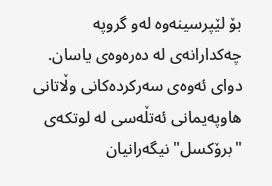بۆ لێپرسینەوە لەو گروپە چەکدارانەی لە دەرەوەی یاسان.
دوای ئەوەی سەرکردەکانی وڵاتانی ھاوپەیمانی ئەتڵەسی لە لوتکەی "برۆکسل" نیگەرانیان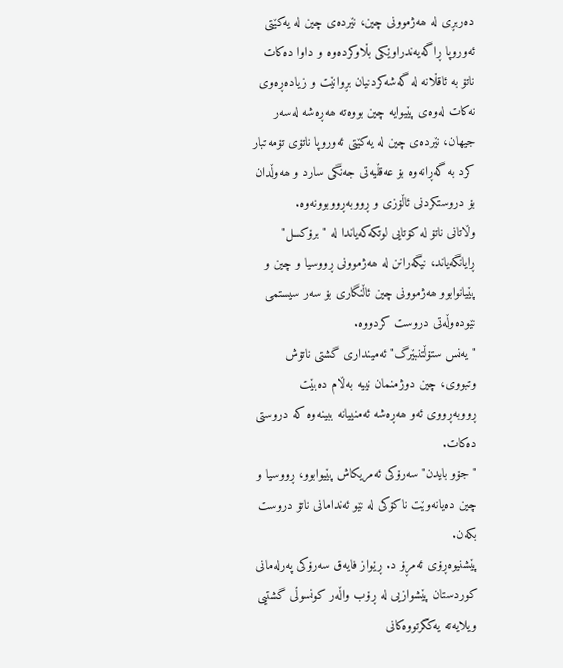دەربڕی لە ھەژموونی چین، نێردەی چین لە یەکێتی ئەوروپا ڕاگەیەندراوێکی بڵاوکردەوە و داوا دەکات ناتۆ بە ئاقڵانە لە گەشەکردنیان بڕوانێت و زیادەڕەوی نەکات لەوەی پێیوایە چین بووەتە ھەڕەشە لەسەر جیھان، نێردەی چین لە یەکێتی ئەوروپا ناتۆی تۆمەتبار کرد بە گەڕانەوە بۆ عەقڵیەتی جەنگی سارد و ھەوڵدان بۆ دروستکردنی ئاڵۆزی و ڕووبەڕووبوونەوە.
وڵاتانی ناتۆ لە کۆتایی لوتکەکەیاندا لە "برۆکسل" ڕایانگەیاند، نیگەرانن لە ھەژموونی ڕووسیا و چین و پێیانوابوو ھەژموونی چین ئاڵنگاری بۆ سەر سیستمی نێودەوڵەتی دروست کردووە.
"یەنس ستۆڵتنبێرگ" ئەمینداری گشتی ناتۆش وتبووی، چین دوژمنمان نییە بەڵام دەبێت ڕووبەڕووی ئەو ھەڕەشە ئەمنییانە ببینەوە کە دروستی دەکات.
"جۆو بایدن" سەرۆکی ئەمریکاش پێیوابوو، ڕووسیا و چین دەیانەوێت ناکۆکی لە نێو ئەندامانی ناتۆ دروست بکەن.
پێشنیوەڕۆی ئەمڕۆ د. ڕێواز فایەق سەرۆکی پەرلەمانی کوردستان پێشوازیی لە ڕۆب واڵەر کونسوڵی گشتیی ویلایەتە یەکگرتووەکانی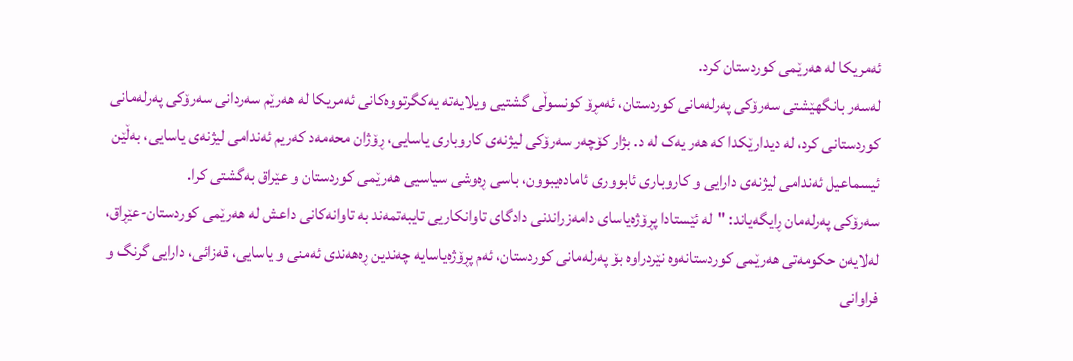ئەمریکا لە ھەرێمی کوردستان کرد.
لەسەر بانگھێشتی سەرۆکی پەرلەمانی کوردستان، ئەمڕۆ کونسوڵی گشتیی ویلایەتە یەکگرتووەکانی ئەمریکا لە ھەرێم سەردانی سەرۆکی پەرلەمانی کوردستانی کرد، لە دیدارێکدا کە ھەر یەک لە د. بژار کۆچەر سەرۆکی لیژنەی کاروباری یاسایی، ڕۆژان محەمەد کەریم ئەندامی لیژنەی یاسایی، بەڵێن ئیسماعیل ئەندامی لیژنەی دارایی و کاروباری ئابووری ئامادەیبوون، باسی ڕەوشی سیاسیی ھەرێمی کوردستان و عێراق بەگشتی کرا.
سەرۆکی پەرلەمان ڕایگەیاند: "لە ئێستادا پڕۆژەیاسای دامەزراندنی دادگای تاوانکاریی تایبەتمەند بە تاوانەکانی داعش لە ھەرێمی کوردستان-عێڕاق، لەلایەن حکومەتی ھەرێمی کوردستانەوە نێردراوە بۆ پەرلەمانی کوردستان، ئەم پڕۆژەیاسایە چەندین ڕەھەندی ئەمنی و یاسایی، قەزائی، دارایی گرنگ و فراوانی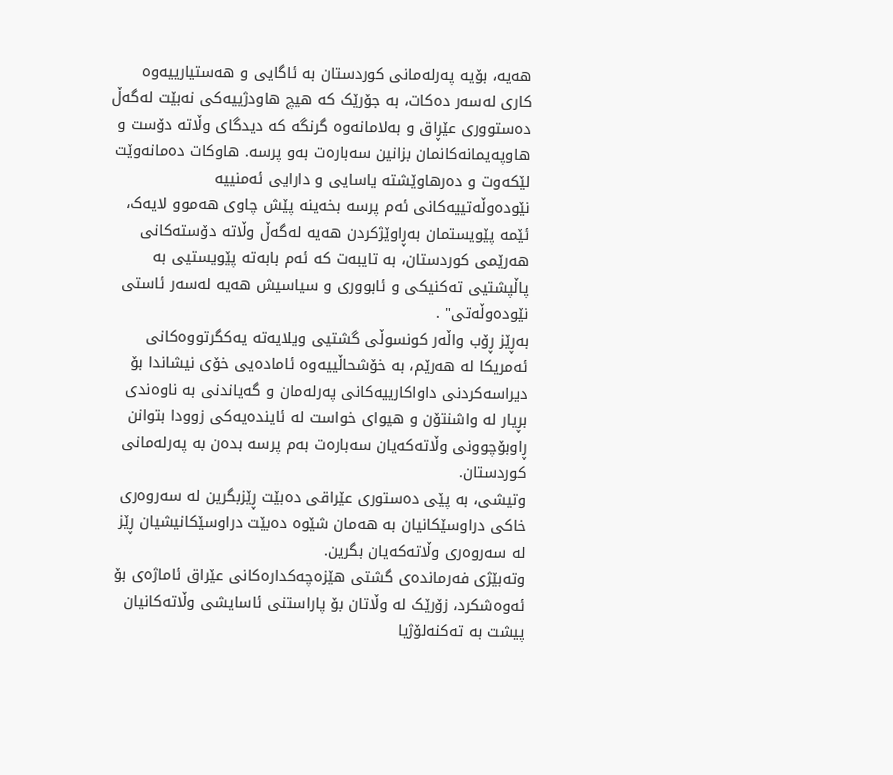ھەیە، بۆیە پەرلەمانی کوردستان بە ئاگایی و ھەستیارییەوە کاری لەسەر دەکات، بە جۆرێک کە ھیچ ھاودژییەکی نەبێت لەگەڵ دەستووری عێڕاق و بەلامانەوە گرنگە کە دیدگای وڵاتە دۆست و ھاوپەیمانەکانمان بزانین سەبارەت بەو پرسە. ھاوکات دەمانەوێت لێکەوت و دەرھاوێشتە یاسایی و دارایی ئەمنییە نێودەوڵەتییەکانی ئەم پرسە بخەینە پێش چاوی ھەموو لایەک، ئێمە پێویستمان بەڕاوێژکردن ھەیە لەگەڵ وڵاتە دۆستەکانی ھەرێمی کوردستان، بە تایبەت کە ئەم بابەتە پێویستیی بە پاڵپشتیی تەکنیکی و ئابووری و سیاسیش ھەیە لەسەر ئاستی نێودەوڵەتی" .
بەڕێز ڕۆب واڵەر کونسوڵی گشتیی ویلایەتە یەکگرتووەکانی ئەمریکا لە ھەرێم، بە خۆشحاڵییەوە ئامادەیی خۆی نیشاندا بۆ دیراسەکردنی داواکارییەکانی پەرلەمان و گەیاندنی بە ناوەندی بڕیار لە واشنتۆن و ھیوای خواست لە ئایندەیەکی زوودا بتوانن ڕاوبۆچوونی وڵاتەکەیان سەبارەت بەم پرسە بدەن بە پەرلەمانی کوردستان.
وتیشی، بە پێی دەستوری عێراقی دەبێت ڕێزبگرین لە سەروەری خاکی دراوسێکانیان بە ھەمان شێوە دەبێت دراوسێکانیشیان ڕێز لە سەروەری وڵاتەکەیان بگرین.
وتەبێژی فەرماندەی گشتی ھێزەچەکدارەکانی عێراق ئاماژەی بۆ ئەوەشکرد، زۆرێک لە وڵاتان بۆ پاراستنی ئاسایشی وڵاتەکانیان پیشت بە تەکنەلۆژیا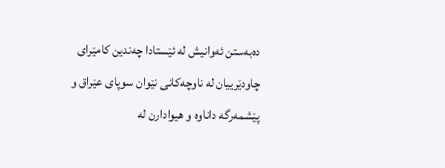دەبەستن ئەوانیش لە ئێستادا چەندین کامێرای چاودێرییان لە ناوچەکانی نێوان سوپای عێراق و پێشمەرگە داناوە و ھیوادارن لە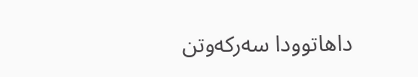داھاتوودا سەرکەوتن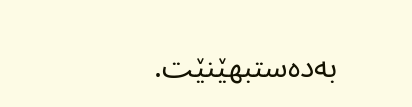بەدەستبھێنێت.